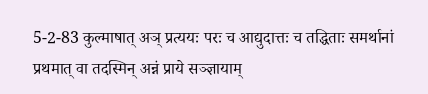5-2-83 कुल्माषात् अञ् प्रत्ययः परः च आद्युदात्तः च तद्धिताः समर्थानां प्रथमात् वा तदस्मिन् अन्नं प्राये सञ्ज्ञायाम्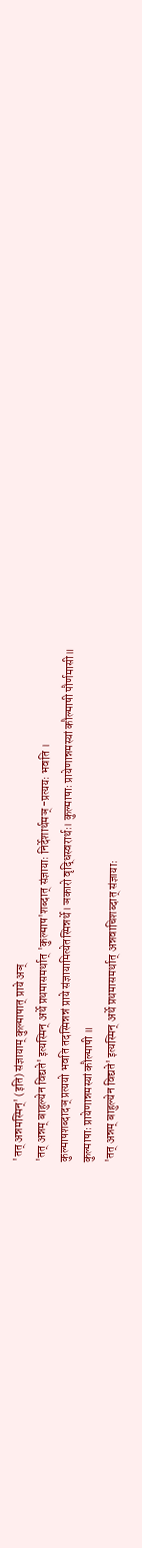'तत् अन्नमस्मिन्' (इति) संज्ञायाम् कुल्माषात् प्राये अञ्
'तत् अन्नम् बाहुल्येन विद्यते' इत्यस्मिन् अर्थे प्रथमासमर्थात् 'कुल्माष'शब्दात् संज्ञायाः निर्देशार्थमञ् -प्रत्ययः भवति ।
कुल्माषशब्दादञ् प्रत्ययो भवति तदस्मिन्नन्नं प्राये संज्ञायामित्येतस्मिन्नर्थे। ञकारो वृद्धिस्वरार्थः। कुल्माषाः प्रायेणान्नमस्यां कौल्माषी पौर्णमासी॥
कुल्माषाः प्रायेणान्नमस्यां कौल्माषी ॥
'तत् अन्नम् बाहुल्येन विद्यते' इत्यस्मिन् अर्थे प्रथमासमर्थात् अन्नवाचिशब्दात् संज्ञायाः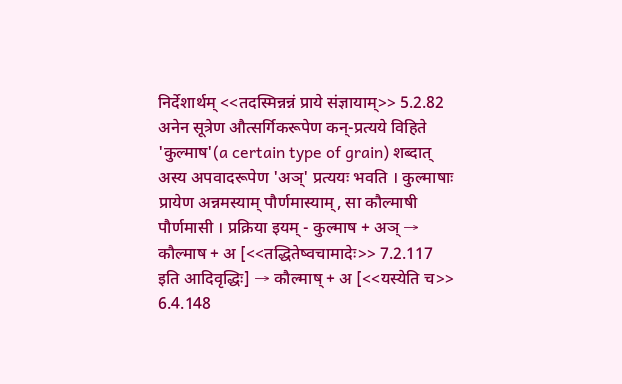निर्देशार्थम् <<तदस्मिन्नन्नं प्राये संज्ञायाम्>> 5.2.82 अनेन सूत्रेण औत्सर्गिकरूपेण कन्-प्रत्यये विहिते 'कुल्माष'(a certain type of grain) शब्दात् अस्य अपवादरूपेण 'अञ्' प्रत्ययः भवति । कुल्माषाः प्रायेण अन्नमस्याम् पौर्णमास्याम्, सा कौल्माषी पौर्णमासी । प्रक्रिया इयम् - कुल्माष + अञ् → कौल्माष + अ [<<तद्धितेष्वचामादेः>> 7.2.117 इति आदिवृद्धिः] → कौल्माष् + अ [<<यस्येति च>> 6.4.148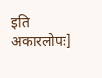इति अकारलोपः]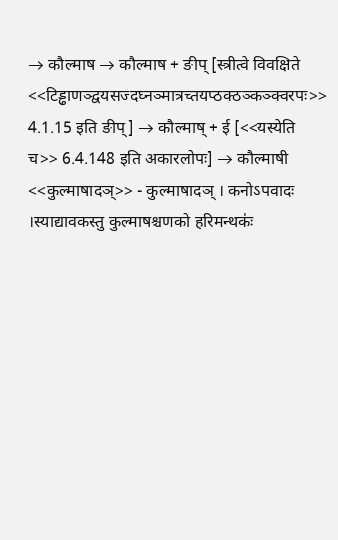→ कौल्माष → कौल्माष + ङीप् [स्त्रीत्वे विवक्षिते <<टिड्ढाणञ्द्वयसज्दघ्नञ्मात्रच्तयप्ठक्ठञ्कञ्क्वरपः>> 4.1.15 इति ङीप्] → कौल्माष् + ई [<<यस्येति च>> 6.4.148 इति अकारलोपः] → कौल्माषी
<<कुल्माषादञ्>> - कुल्माषादञ् । कनोऽपवादः ।स्याद्यावकस्तु कुल्माषश्चणको हरिमन्थकः॑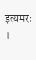इत्यमरः ।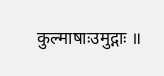कुल्माषाःउमुद्गाः ॥